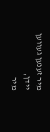מיר זענען געווען יידן,
מיר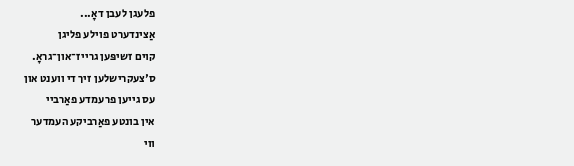פלעגן לעבן דאָ...
אַצינדערט פוילע פליגן
קוים זשיפּען גרייז־און־גראָ.
ס'צעקרישלען זיך די ווענט און
עס גייען פרעמדע פאַרביי
אין בונטע פאַרביקע העמדער
ווי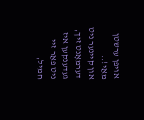אויפן ערשטן מאַי!..
און קיינער ניט דערמאָנט זיך,
געדענקען איז ניט פאַר זיי
חמיל,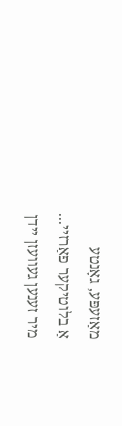מאַזעפּע, גאָנטע
אַ בלוטיקער פאַרזיי...
מיר זענען געוועזן יידן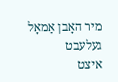מיר האָבן אַמאָל געלעבט
איצט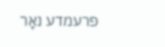פרעמדע נאָר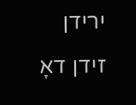ירידן
זידן דאָ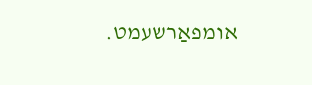אומפאַרשעמט.